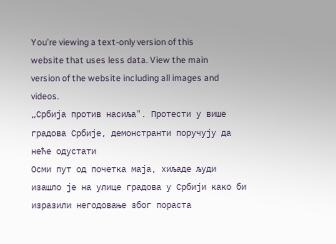You’re viewing a text-only version of this website that uses less data. View the main version of the website including all images and videos.
„Србија против насиља". Протести у више градова Србије, демонстранти поручују да неће одустати
Осми пут од почетка маја, хиљаде људи изашло је на улице градова у Србији како би изразили негодовање због пораста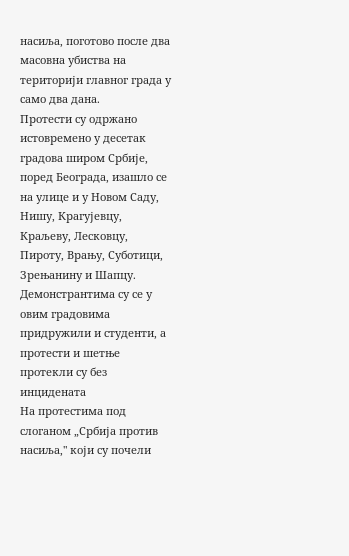насиља, поготово после два масовна убиства на територији главног града у само два дана.
Протести су одржано истовремено у десетак градова широм Србије, поред Београда, изашло се на улице и у Новом Саду, Нишу, Крагујевцу, Краљеву, Лесковцу, Пироту, Врању, Суботици, Зрењанину и Шапцу.
Демонстрантима су се у овим градовима придружили и студенти, а протести и шетње протекли су без инцидената
На протестима под слоганом „Србија против насиља," који су почели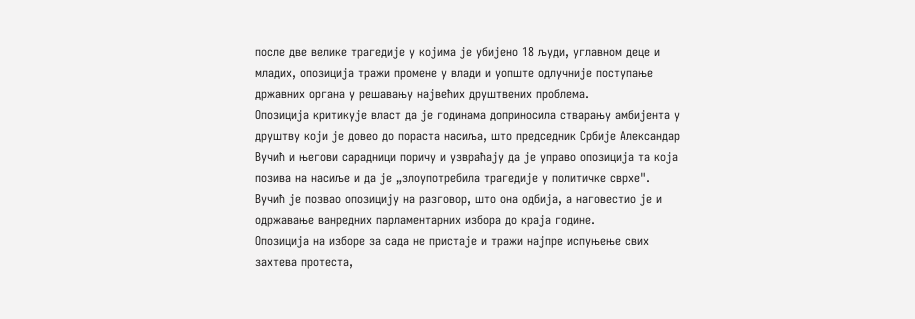после две велике трагедије у којима је убијено 18 људи, углавном деце и младих, опозиција тражи промене у влади и уопште одлучније поступање државних органа у решавању највећих друштвених проблема.
Опозиција критикује власт да је годинама доприносила стварању амбијента у друштву који је довео до пораста насиља, што председник Србије Александар Вучић и његови сарадници поричу и узвраћају да је управо опозиција та која позива на насиље и да је „злоупотребила трагедије у политичке сврхе".
Вучић је позвао опозицију на разговор, што она одбија, а наговестио је и одржавање ванредних парламентарних избора до краја године.
Опозиција на изборе за сада не пристаје и тражи најпре испуњење свих захтева протеста,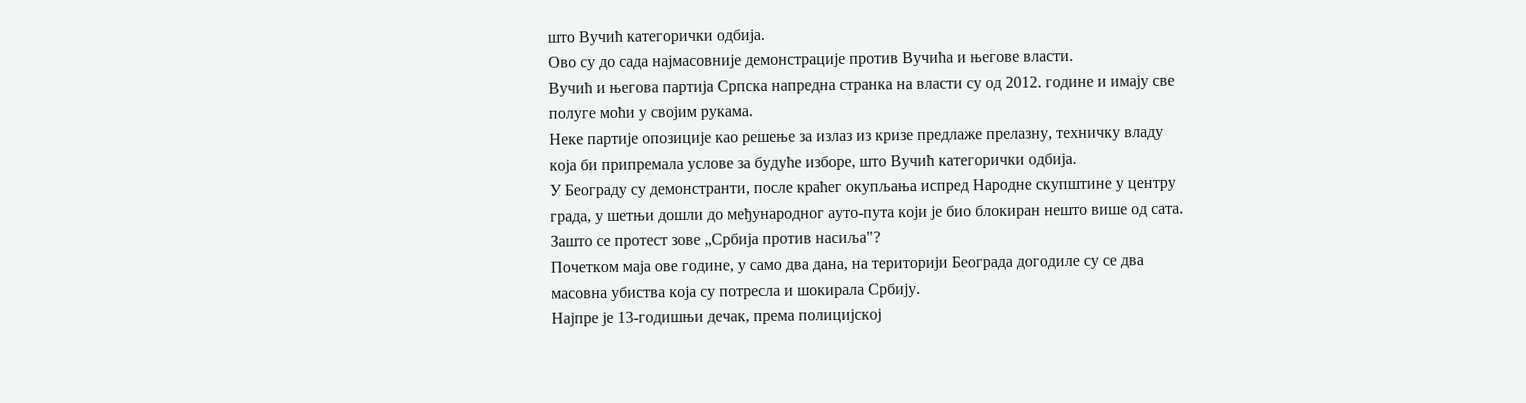што Вучић категорички одбија.
Ово су до сада најмасовније демонстрације против Вучића и његове власти.
Вучић и његова партија Српска напредна странка на власти су од 2012. године и имају све полуге моћи у својим рукама.
Неке партије опозиције као решење за излаз из кризе предлаже прелазну, техничку владу која би припремала услове за будуће изборе, што Вучић категорички одбија.
У Београду су демонстранти, после краћег окупљања испред Народне скупштине у центру града, у шетњи дошли до међународног ауто-пута који је био блокиран нешто више од сата.
Зашто се протест зове „Србија против насиља"?
Почетком маја ове године, у само два дана, на територији Београда догодиле су се два масовна убиства која су потресла и шокирала Србију.
Најпре је 13-годишњи дечак, према полицијској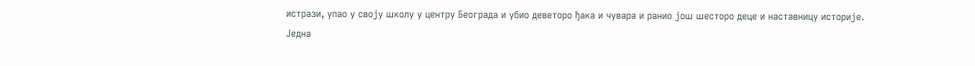истрази, упао у своју школу у центру Београда и убио деветоро ђака и чувара и ранио још шесторо деце и наставницу историје.
Једна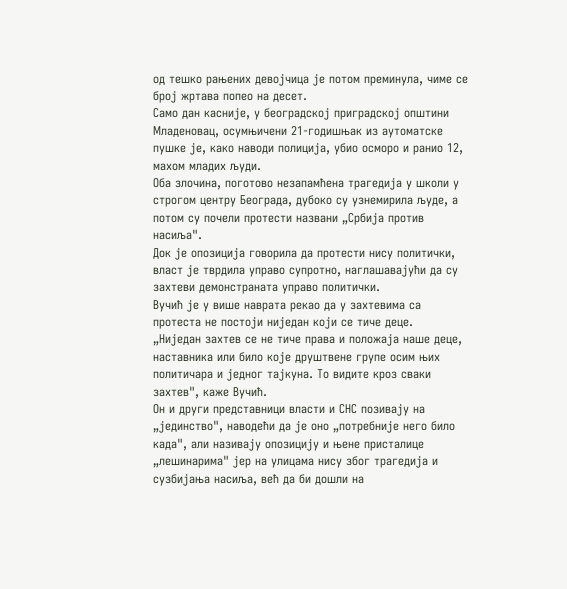од тешко рањених девојчица је потом преминула, чиме се број жртава попео на десет.
Само дан касније, у београдској приградској општини Младеновац, осумњичени 21-годишњак из аутоматске пушке је, како наводи полиција, убио осморо и ранио 12, махом младих људи.
Оба злочина, поготово незапамћена трагедија у школи у строгом центру Београда, дубоко су узнемирила људе, а потом су почели протести названи „Србија против насиља".
Док је опозиција говорила да протести нису политички, власт је тврдила управо супротно, наглашавајући да су захтеви демонстраната управо политички.
Вучић је у више наврата рекао да у захтевима са протеста не постоји ниједан који се тиче деце.
„Ниједан захтев се не тиче права и положаја наше деце, наставника или било које друштвене групе осим њих политичара и једног тајкуна. То видите кроз сваки захтев", каже Вучић.
Он и други представници власти и СНС позивају на „јединство", наводећи да је оно „потребније него било када", али називају опозицију и њене присталице „лешинарима" јер на улицама нису због трагедија и сузбијања насиља, већ да би дошли на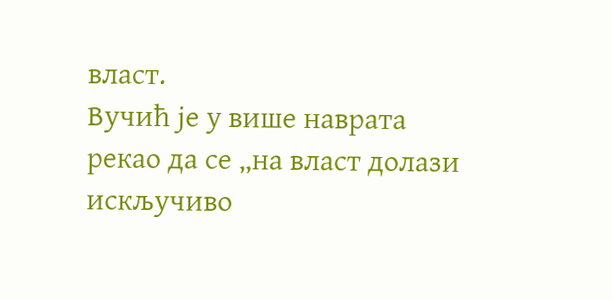власт.
Вучић је у више наврата рекао да се „на власт долази искључиво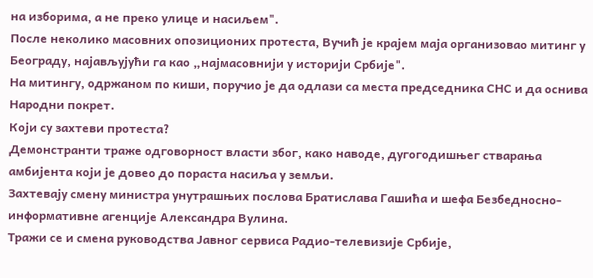на изборима, а не преко улице и насиљем".
После неколико масовних опозиционих протеста, Вучић је крајем маја организовао митинг у Београду, најављујући га као „најмасовнији у историји Србије".
На митингу, одржаном по киши, поручио је да одлази са места председника СНС и да оснива Народни покрет.
Који су захтеви протеста?
Демонстранти траже одговорност власти због, како наводе, дугогодишњег стварања амбијента који је довео до пораста насиља у земљи.
Захтевају смену министра унутрашњих послова Братислава Гашића и шефа Безбедносно-информативне агенције Александра Вулина.
Тражи се и смена руководства Јавног сервиса Радио-телевизије Србије,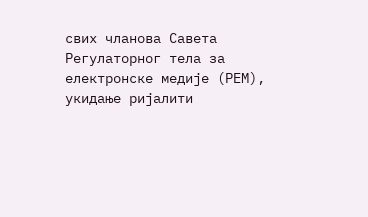свих чланова Савета Регулаторног тела за електронске медије (РЕМ), укидање ријалити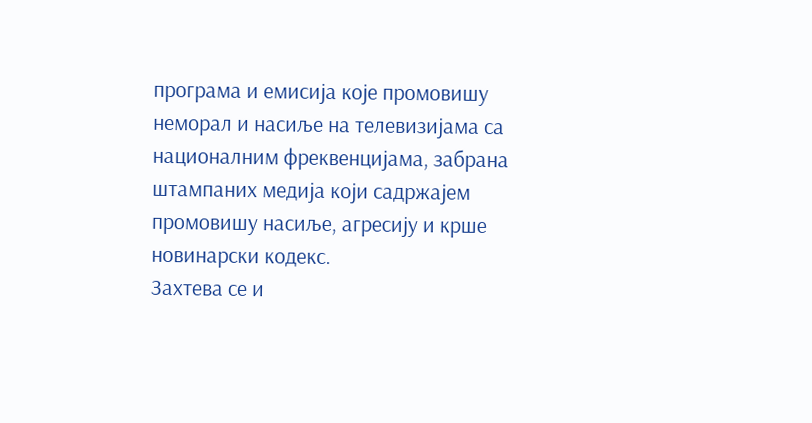програма и емисија које промовишу неморал и насиље на телевизијама са националним фреквенцијама, забрана штампаних медија који садржајем промовишу насиље, агресију и крше новинарски кодекс.
Захтева се и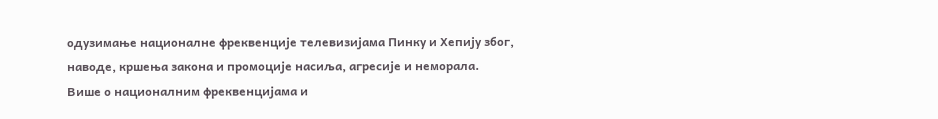одузимање националне фреквенције телевизијама Пинку и Хепију због, наводе, кршења закона и промоције насиља, агресије и неморала.
Више о националним фреквенцијама и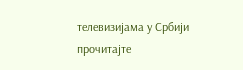телевизијама у Србији прочитајте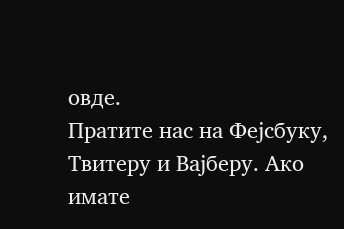овде.
Пратите нас на Фејсбуку, Твитеру и Вајберу. Ако имате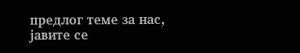предлог теме за нас, јавите се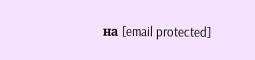на [email protected]